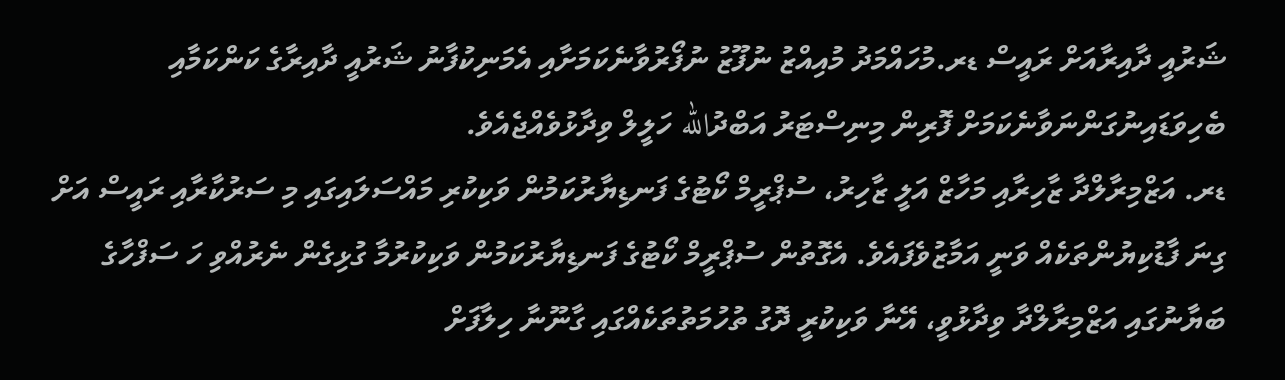ޝަރުއީ ދާއިރާއަށް ރައީސް ޑރ.މުހައްމަދު މުއިއްޒު ނުފޫޒު ނުފޯރުވާނެކަމަށާއި އެމަނިކުފާނު ޝަރުއީ ދާއިރާގެ ކަންކަމާއި ބެހިވަޑައިނުގަންނަވާނެކަމަށް ފޮރިން މިނިސްޓަރު އަބްދުالله ހަލީލް ވިދާޅުވެއްޖެއެވެ.
ޑރ. އަޒްމިރާލްދާ ޒާހިރާއި މަހާޒް އަލީ ޒާހިރު، ސުޕްރީމް ކޯޓުގެ ފަނޑިޔާރުކަމުން ވަކިކުރި މައްސަލައިގައި މި ސަރުކާރާއި ރައީސް އަށް ގިނަ ފާޑުކިޔުންތަކެއް ވަނީ އަމާޒުވެފައެވެ. އެގޮތުން ސުޕްރީމް ކޯޓުގެ ފަނޑިޔާރުކަމުން ވަކިކުރުމާ ގުޅިގެން ނެރުއްވި ހަ ސަފްހާގެ ބަޔާނުގައި އަޒްމިރާލްދާ ވިދާޅުވީ، އޭނާ ވަކިކުރީ ދޮގު ތުހުމަތުތަކެއްގައި ގާނޫނާ ހިލާފަށް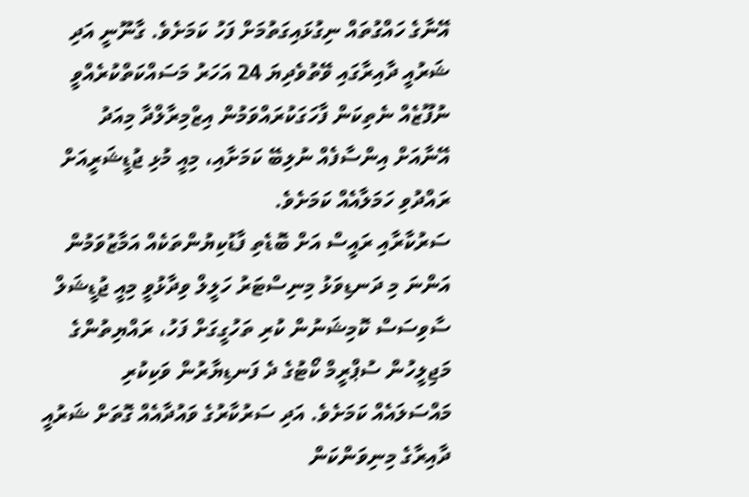އޭނާގެ ހައްގުތައް ނިގުޅައިގަތުމަށް ފަހު ކަމަށެވެ. ގާނޫނީ އަދި ޝަރުއީ ދާއިރާގައި ވޭތުވެދިޔަ 24 އަހަރު މަސައްކަތްކުރެއްވީ ނުފޫޒެއް ނެތިކަން ފާހަގަކުރައްވަމުން އިޒްމިރާލްދާ މިއަދު އޭނާއަށް އިންސާފެއް ނުލިބޭ ކަމަށާއި، މިއީ މުޅި ޖުޑީޝަރީއަށް ރައްދުވި ހަމަލާއެއް ކަމަށެވެ.
ސަރުކާރާއި ރައީސް އަށް ބޮޑެތި ފާޑުކިޔުންތަކެއް އަމާޒުވަމުން އަންނަ މި ދަނޑިވަޅު މިނިސްޓަރު ހަލީލް ވިދާޅުވީ މިއީ ޖުޑީޝަލް ސާވިސަސް ކޮމިޝަނުން ކުރި ތަހުގީގަށް ފަހު، ރައްޔިތުންގެ މަޖިލީހުން ސުޕްރީމް ކޯޓުގެ ދެ ފަނޑިޔާރުން ވަކިކުރި މައްސަލައެއް ކަމަށެވެ. އަދި ސަރުކާރުގެ ވައުދާއެއް ގޮތަށް ޝަރުއީ ދާއިރާގެ މިނިވަންކަން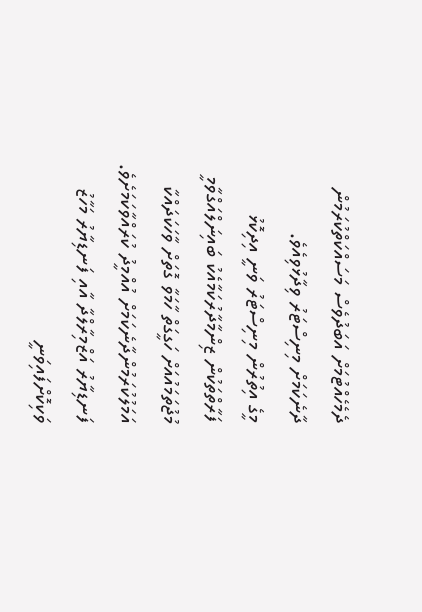ދެމެހެއްޓުމަށް އަބަދުވެސް މަސައްކަތްކުރަމުން ދާނެކަމަށް މިނިސްޓަރު ވިދާޅުވިއެވެ.
މީގެ އިތުރުން މިނިސްޓަރު ވަނީ އިދިކޮޅު ފަރާތްތަކުން ޒިންމާދާރުކަމާއެކު ބައިނަލްއަގްވާމީ މުޖުތަމައުއަށް ހަގީގަތް ހާމަވާ ގޮތަށް ވާހަކަދައްކާ އަމަލުކުރަމުންދާނެކަމަށް އުއްމީދު ކުރައްވާކަމަށެވެ.
ފަނޑިޔާރު އަޒްމިރާލްދާ އާއި ފަނޑިޔާރު މަހާޒު ވަކިކޮށްފައިވަނީ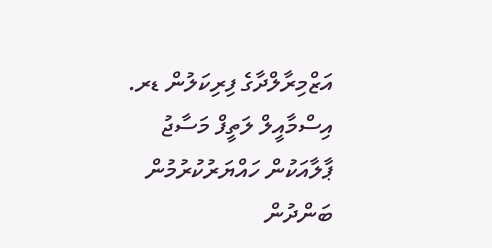އަޒްމިރާލްދާގެ ފިރިކަލުން ޑރ. އިސްމާއީލް ލަތީފް މަސާޖު ޕާލާއަކުން ހައްޔަރުކުރުމުން ބަންދުން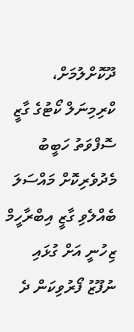ދޫކޮށްލުމަށް، ކްރިމިނަލް ކޯޓުގެ ގާޒީ ސޮފްވަތު ހަބީބު މެދުވެރިކޮށް މައްސަލަ ބެއްލެވި ގާޒީ އިބްރާހީމް ޒިހުނީ އަށް ގުޅައި ނުފޫޒު ފޯރުވިކަން ދެ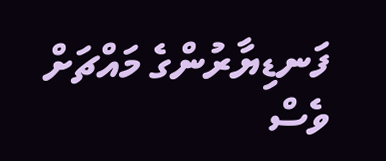ފަނޑިޔާރުންގެ މައްޗަށް ވެސް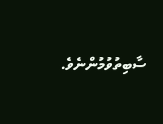ސާބިތުވުމުންނެވެ.